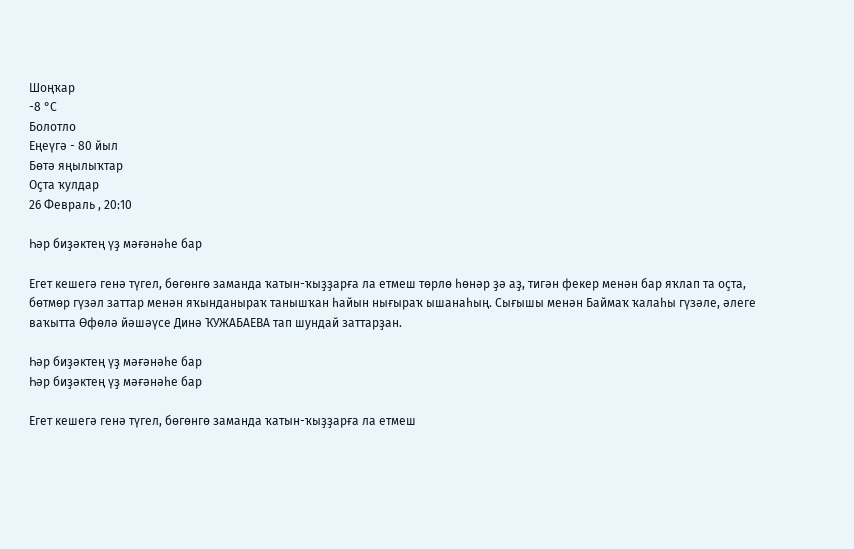Шоңҡар
-8 °С
Болотло
Еңеүгә - 80 йыл
Бөтә яңылыҡтар
Оҫта ҡулдар
26 Февраль , 20:10

Һәр биҙәктең үҙ мәғәнәһе бар

Егет кешегә генә түгел, бөгөнгө заманда ҡатын-ҡыҙҙарға ла етмеш төрлө һөнәр ҙә аҙ, тигән фекер менән бар яҡлап та оҫта, бөтмөр гүзәл заттар менән яҡынданыраҡ танышҡан һайын нығыраҡ ышанаһың. Сығышы менән Баймаҡ ҡалаһы гүзәле, әлеге ваҡытта Өфөлә йәшәүсе Динә ҠУЖАБАЕВА тап шундай заттарҙан.

Һәр биҙәктең үҙ мәғәнәһе бар
Һәр биҙәктең үҙ мәғәнәһе бар

Егет кешегә генә түгел, бөгөнгө заманда ҡатын-ҡыҙҙарға ла етмеш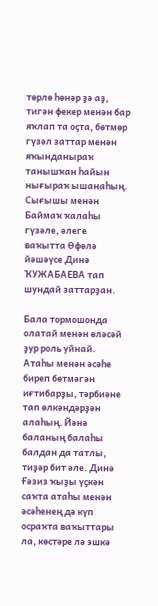төрлө һөнәр ҙә аҙ, тигән фекер менән бар яҡлап та оҫта, бөтмөр гүзәл заттар менән яҡынданыраҡ танышҡан һайын нығыраҡ ышанаһың. Сығышы менән Баймаҡ ҡалаһы гүзәле, әлеге ваҡытта Өфөлә йәшәүсе Динә ҠУЖАБАЕВА тап шундай заттарҙан.

Бала тормошонда олатай менән өләсәй ҙур роль уйнай. Атаһы менән әсәһе биреп бөтмәгән иғтибарҙы, тәрбиәне тап өлкәндәрҙән алаһың. Йәнә баланың балаһы балдан да татлы, тиҙәр бит әле. Динә Ғәзиз ҡыҙы үҫкән саҡта атаһы менән әсәһенең дә күп осраҡта ваҡыттары ла, көстәре лә эшкә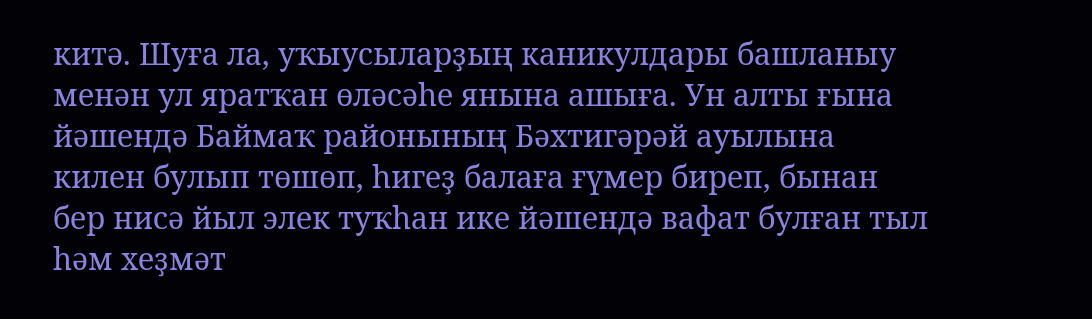китә. Шуға ла, уҡыусыларҙың каникулдары башланыу менән ул яратҡан өләсәһе янына ашыға. Ун алты ғына йәшендә Баймаҡ районының Бәхтигәрәй ауылына килен булып төшөп, һигеҙ балаға ғүмер биреп, бынан бер нисә йыл элек туҡһан ике йәшендә вафат булған тыл һәм хеҙмәт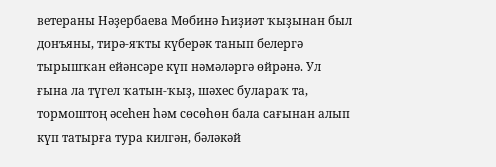ветераны Нәҙербаева Мөбинә Һиҙиәт ҡыҙынан был донъяны, тирә-яҡты күберәк танып белергә тырышҡан ейәнсәре күп нәмәләргә өйрәнә. Ул ғына ла түгел ҡатын-ҡыҙ, шәхес булараҡ та, тормоштоң әсеһен һәм сөсөһөн бала сағынан алып күп татырға тура килгән, бәләкәй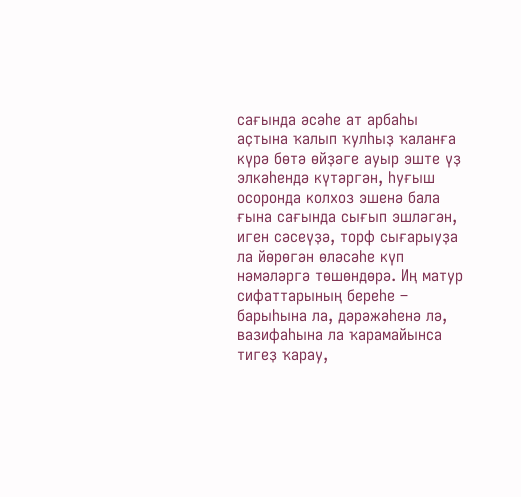сағында әсәһе ат арбаһы аҫтына ҡалып ҡулһыҙ ҡаланға күрә бөтә өйҙәге ауыр эште үҙ элкәһендә күтәргән, һуғыш осоронда колхоз эшенә бала ғына сағында сығып эшләгән, иген сәсеүҙә, торф сығарыуҙа ла йөрөгән өләсәһе күп нәмәләргә төшөндөрә. Иң матур сифаттарының береһе – барыһына ла, дәрәжәһенә лә, вазифаһына ла ҡарамайынса тигеҙ ҡарау,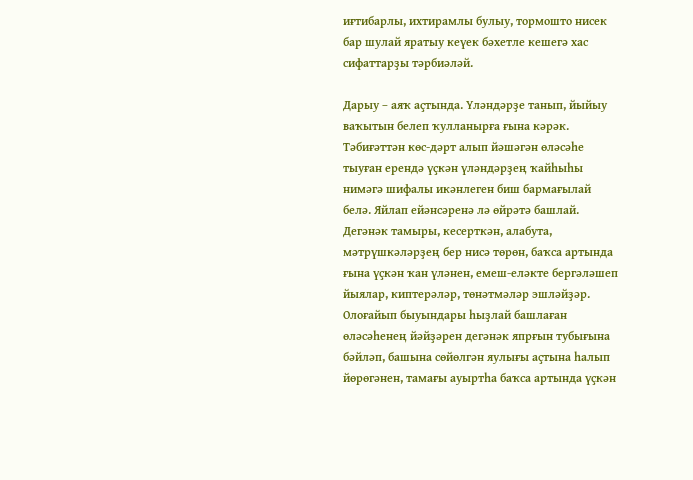иғтибарлы, ихтирамлы булыу, тормошто нисек бар шулай яратыу кеүек бәхетле кешегә хас сифаттарҙы тәрбиәләй.

Дарыу – аяҡ аҫтында. Үләндәрҙе танып, йыйыу ваҡытын белеп ҡулланырға ғына кәрәк. Тәбиғәттән көс-дәрт алып йәшәгән өләсәһе тыуған ерендә үҫкән үләндәрҙең ҡайһыһы нимәгә шифалы икәнлеген биш бармағылай белә. Яйлап ейәнсәренә лә өйрәтә башлай. Дегәнәк тамыры, кесерткән, алабута, мәтрүшкәләрҙең бер нисә төрөн, баҡса артында ғына үҫкән ҡан үләнен, емеш-еләкте бергәләшеп йыялар, киптерәләр, төнәтмәләр эшләйҙәр. Олоғайып быуындары һыҙлай башлаған өләсәһенең йәйҙәрен дегәнәк япрғын тубығына бәйләп, башына сөйөлгән яулығы аҫтына һалып йөрөгәнен, тамағы ауыртһа баҡса артында үҫкән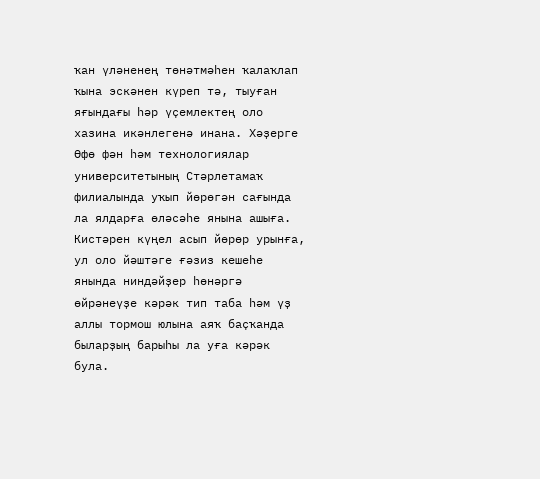ҡан үләненең төнәтмәһен ҡалаҡлап ҡына эскәнен күреп тә, тыуған яғындағы һәр үҫемлектең оло хазина икәнлегенә инана. Хәҙерге Өфө фән һәм технологиялар университетының Стәрлетамаҡ филиалында уҡып йөрөгән сағында ла ялдарға өләсәһе янына ашыға. Кистәрен күңел асып йөрөр урынға, ул оло йәштәге ғәзиз кешеһе янында ниндәйҙер һөнәргә өйрәнеүҙе кәрәк тип таба һәм үҙ аллы тормош юлына аяҡ баҫҡанда быларҙың барыһы ла уға кәрәк була.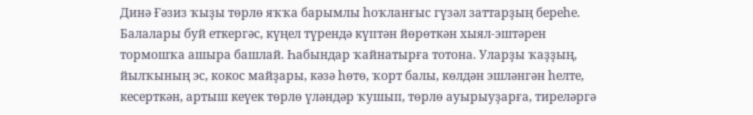Динә Ғәзиз ҡыҙы төрлө яҡҡа барымлы һоҡланғыс гүзәл заттарҙың береһе. Балалары буй еткергәс, күңел түрендә күптән йөрөткән хыял-эштәрен тормошҡа ашыра башлай. Һабындар ҡайнатырға тотона. Уларҙы ҡаҙҙың, йылҡының эс, кокос майҙары, кәзә һөтө, ҡорт балы, көлдән эшләнгән һелте, кесерткән, артыш кеүек төрлө үләндәр ҡушып, төрлө ауырыуҙарға, тиреләргә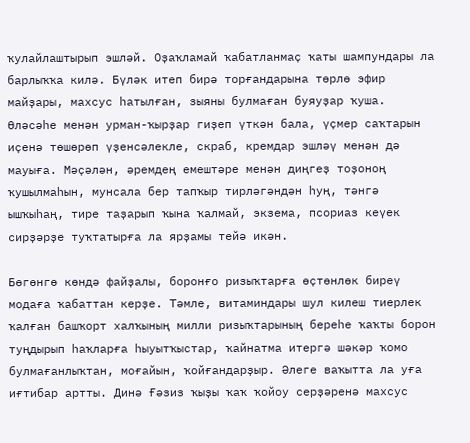ҡулайлаштырып эшләй. Оҙаҡламай ҡабатланмаҫ ҡаты шампундары ла барлыҡҡа килә. Бүләк итеп бирә торғандарына төрлө эфир майҙары, махсус һатылған, зыяны булмаған буяуҙар ҡуша. Өләсәһе менән урман-ҡырҙар гиҙеп үткән бала, үҫмер саҡтарын иҫенә төшөрөп үҙенсәлекле, скраб, кремдар эшләү менән дә мауыға. Мәҫәлән, әремдең емештәре менән диңгеҙ тоҙоноң ҡушылмаһын, мунсала бер тапҡыр тирләгәндән һуң, тәнгә ышҡыһаң, тире таҙарып ҡына ҡалмай, экзема, псориаз кеүек сирҙәрҙе туҡтатырға ла ярҙамы тейә икән.

Бөгөнгө көндә файҙалы, боронғо ризыҡтарға өҫтөнлөк биреү модаға ҡабаттан керҙе. Тәмле, витаминдары шул килеш тиерлек ҡалған башҡорт халҡының милли ризыҡтарының береһе ҡаҡты борон туңдырып һаҡларға һыуытҡыстар, ҡайнатма итергә шәкәр ҡомо булмағанлыҡтан, моғайын, ҡойғандарҙыр. Әлеге ваҡытта ла уға иғтибар артты. Динә Ғәзиз ҡыҙы ҡаҡ ҡойоу серҙәренә махсус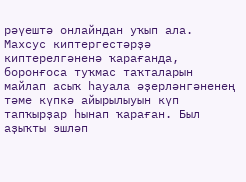рәүештә онлайндан уҡып ала. Махсус киптергестәрҙә киптерелгәненә ҡарағанда,  боронғоса туҡмас таҡталарын майлап асыҡ һауала әҙерләнгәненең тәме күпкә айырылыуын күп тапҡырҙар һынап ҡараған. Был аҙыҡты эшләп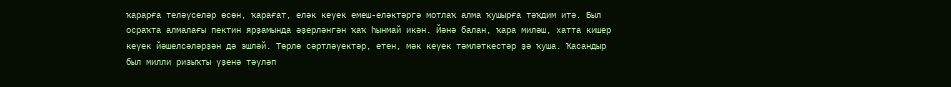ҡарарға теләүселәр өсөн, ҡарағат, еләк кеүек емеш-еләктәргә мотлаҡ алма ҡушырға тәҡдим итә. Был осраҡта алмалағы пектин ярҙамында әҙерләнгән ҡаҡ һынмай икән. Йәнә балан, ҡара миләш, хатта кишер кеүек йәшелсәләрҙән дә эшләй. Төрлө сәртләүектәр, етен, мәк кеүек тәмләткестәр ҙә ҡуша. Ҡасандыр был милли ризыҡты үҙенә тәүләп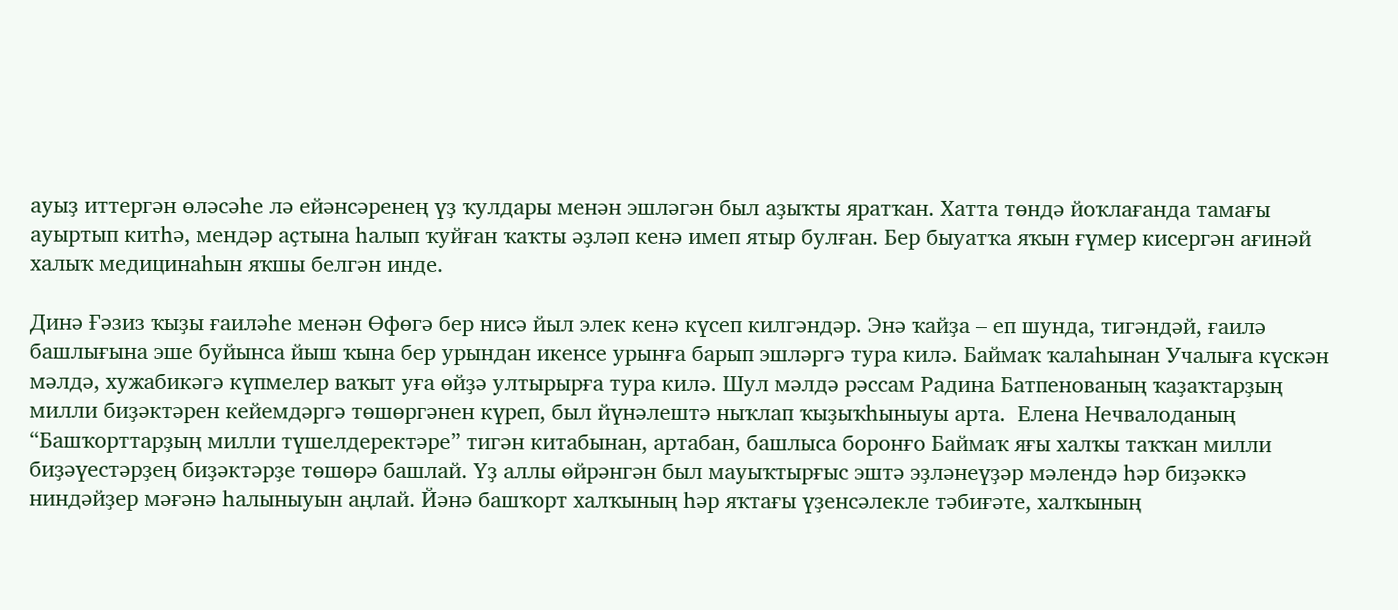ауыҙ иттергән өләсәһе лә ейәнсәренең үҙ ҡулдары менән эшләгән был аҙыҡты яратҡан. Хатта төндә йоҡлағанда тамағы ауыртып китһә, мендәр аҫтына һалып ҡуйған ҡаҡты әҙләп кенә имеп ятыр булған. Бер быуатҡа яҡын ғүмер кисергән ағинәй халыҡ медицинаһын яҡшы белгән инде.

Динә Ғәзиз ҡыҙы ғаиләһе менән Өфөгә бер нисә йыл элек кенә күсеп килгәндәр. Энә ҡайҙа – еп шунда, тигәндәй, ғаилә башлығына эше буйынса йыш ҡына бер урындан икенсе урынға барып эшләргә тура килә. Баймаҡ ҡалаһынан Учалыға күскән мәлдә, хужабикәгә күпмелер ваҡыт уға өйҙә ултырырға тура килә. Шул мәлдә рәссам Радина Батпенованың ҡаҙаҡтарҙың милли биҙәктәрен кейемдәргә төшөргәнен күреп, был йүнәлештә ныҡлап ҡыҙыҡһыныуы арта.  Елена Нечвалоданың “Башҡорттарҙың милли түшелдеректәре” тигән китабынан, артабан, башлыса боронғо Баймаҡ яғы халҡы таҡҡан милли биҙәүестәрҙең биҙәктәрҙе төшөрә башлай. Үҙ аллы өйрәнгән был мауыҡтырғыс эштә эҙләнеүҙәр мәлендә һәр биҙәккә ниндәйҙер мәғәнә һалыныуын аңлай. Йәнә башҡорт халҡының һәр яҡтағы үҙенсәлекле тәбиғәте, халҡының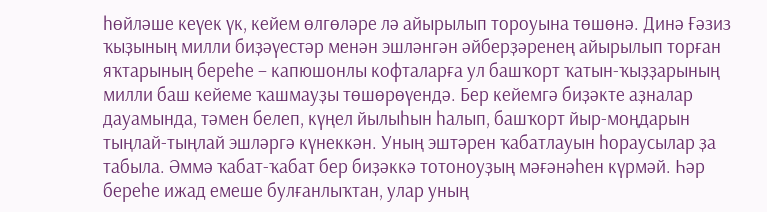һөйләше кеүек үк, кейем өлгөләре лә айырылып тороуына төшөнә. Динә Ғәзиз ҡыҙының милли биҙәүестәр менән эшләнгән әйберҙәренең айырылып торған яҡтарының береһе – капюшонлы кофталарға ул башҡорт ҡатын-ҡыҙҙарының милли баш кейеме ҡашмауҙы төшөрөүендә. Бер кейемгә биҙәкте аҙналар дауамында, тәмен белеп, күңел йылыһын һалып, башҡорт йыр-моңдарын тыңлай-тыңлай эшләргә күнеккән. Уның эштәрен ҡабатлауын һораусылар ҙа табыла. Әммә ҡабат-ҡабат бер биҙәккә тотоноуҙың мәғәнәһен күрмәй. Һәр береһе ижад емеше булғанлыҡтан, улар уның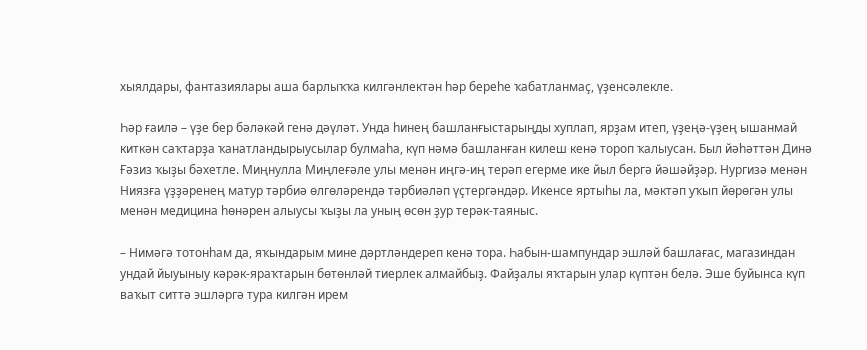хыялдары, фантазиялары аша барлыҡҡа килгәнлектән һәр береһе ҡабатланмаҫ, үҙенсәлекле.

Һәр ғаилә – үҙе бер бәләкәй генә дәүләт. Унда һинең башланғыстарыңды хуплап, ярҙам итеп, үҙеңә-үҙең ышанмай киткән саҡтарҙа ҡанатландырыусылар булмаһа, күп нәмә башланған килеш кенә тороп ҡалыусан. Был йәһәттән Динә Ғәзиз ҡыҙы бәхетле. Миңнулла Миңлеғәле улы менән иңгә-иң терәп егерме ике йыл бергә йәшәйҙәр. Нургизә менән Ниязға үҙҙәренең матур тәрбиә өлгөләрендә тәрбиәләп үҫтергәндәр. Икенсе яртыһы ла, мәктәп уҡып йөрөгән улы менән медицина һөнәрен алыусы ҡыҙы ла уның өсөн ҙур терәк-таяныс.

– Нимәгә тотонһам да, яҡындарым мине дәртләндереп кенә тора. Һабын-шампундар эшләй башлағас, магазиндан ундай йыуыныу кәрәк-яраҡтарын бөтөнләй тиерлек алмайбыҙ. Файҙалы яҡтарын улар күптән белә. Эше буйынса күп ваҡыт ситтә эшләргә тура килгән ирем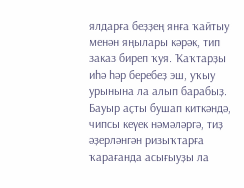ялдарға беҙҙең янға ҡайтыу менән яңылары кәрәк, тип заказ биреп ҡуя. Ҡаҡтарҙы иһә һәр беребеҙ эш, уҡыу урынына ла алып барабыҙ. Бауыр аҫты бушап киткәндә, чипсы кеүек нәмәләргә, тиҙ әҙерләнгән ризыҡтарға ҡарағанда асығыуҙы ла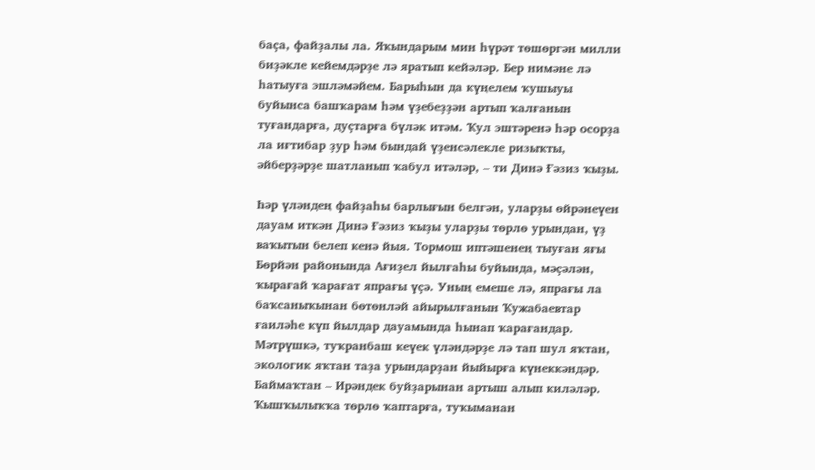баҫа, файҙалы ла. Яҡындарым мин һүрәт төшөргән милли биҙәкле кейемдәрҙе лә яратып кейәләр. Бер нимәне лә һатыуға эшләмәйем. Барыһын да күңелем ҡушыуы буйынса башҡарам һәм үҙебеҙҙән артып ҡалғанын туғандарға, дуҫтарға бүләк итәм. Ҡул эштәренә һәр осорҙа ла иғтибар ҙур һәм бындай үҙенсәлекле ризыҡты, әйберҙәрҙе шатланып ҡабул итәләр, – ти Динә Ғәзиз ҡыҙы.

Һәр үләндең файҙаһы барлығын белгән, уларҙы өйрәнеүен дауам иткән Динә Ғәзиз ҡыҙы уларҙы төрлө урындан, үҙ ваҡытын белеп кенә йыя. Тормош иптәшенең тыуған яғы Бөрйән районында Ағиҙел йылғаһы буйында, мәҫәлән, ҡырағай ҡарағат япрағы үҫә. Уның емеше лә, япрағы ла баҡсаныҡынан бөтөнләй айырылғанын Ҡужабаевтар ғаиләһе күп йылдар дауамында һынап ҡарағандар. Мәтрүшкә, туҡранбаш кеүек үләндәрҙе лә тап шул яҡтан, экологик яҡтан таҙа урындарҙан йыйырға күнеккәндәр. Баймаҡтан – Ирәндек буйҙарынан артыш алып киләләр. Ҡышҡылыҡҡа төрлө ҡаптарға, туҡыманан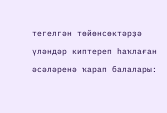тегелгән төйөнсөктәрҙә үләндәр киптереп һаҡлаған әсәләренә ҡарап балалары: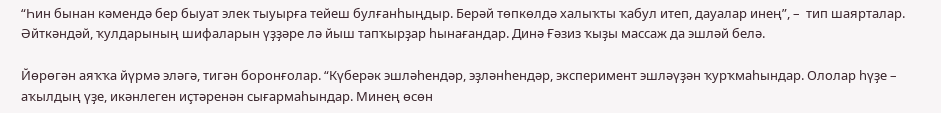“Һин бынан кәмендә бер быуат элек тыуырға тейеш булғанһыңдыр. Берәй төпкөлдә халыҡты ҡабул итеп, дауалар инең”, –  тип шаярталар. Әйткәндәй, ҡулдарының шифаларын үҙҙәре лә йыш тапҡырҙар һынағандар. Динә Ғәзиз ҡыҙы массаж да эшләй белә.

Йөрөгән аяҡҡа йүрмә эләгә, тигән боронғолар. “Күберәк эшләһендәр, эҙләнһендәр, эксперимент эшләүҙән ҡурҡмаһындар. Ололар һүҙе – аҡылдың үҙе, икәнлеген иҫтәренән сығармаһындар. Минең өсөн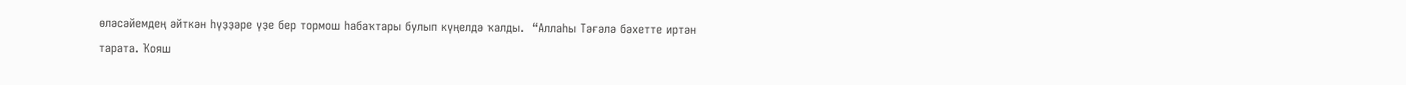өләсәйемдең әйткән һүҙҙәре үҙе бер тормош һабаҡтары булып күңелдә ҡалды.  “Аллаһы Тәғәлә бәхетте иртән тарата. Ҡояш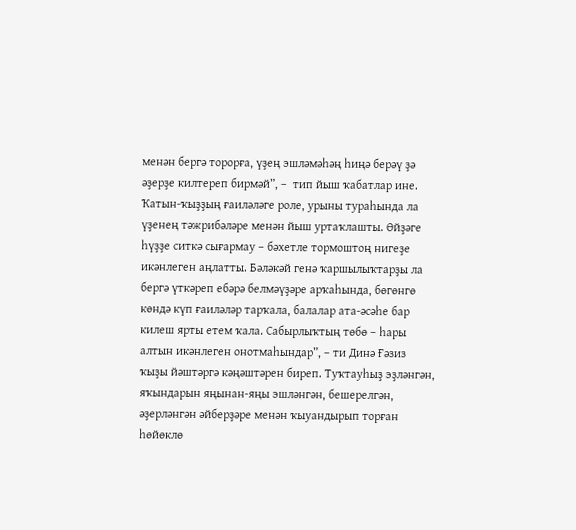менән бергә торорға, үҙең эшләмәһәң һиңә берәү ҙә әҙерҙе килтереп бирмәй”, –  тип йыш ҡабатлар ине.  Ҡатын-ҡыҙҙың ғаиләләге роле, урыны тураһында ла үҙенең тәжрибәләре менән йыш уртаҡлашты. Өйҙәге һүҙҙе ситкә сығармау – бәхетле тормоштоң нигеҙе икәнлеген аңлатты. Бәләкәй генә ҡаршылыҡтарҙы ла бергә үткәреп ебәрә белмәүҙәре арҡаһында, бөгөнгө көндә күп ғаиләләр тарҡала, балалар ата-әсәһе бар килеш ярты етем ҡала. Сабырлыҡтың төбө – һары алтын икәнлеген онотмаһындар”, – ти Динә Ғәзиз ҡыҙы йәштәргә кәңәштәрен биреп. Туҡтауһыҙ эҙләнгән, яҡындарын яңынан-яңы эшләнгән, бешерелгән, әҙерләнгән әйберҙәре менән ҡыуандырып торған һөйөклө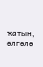ҡатын, өлгөлө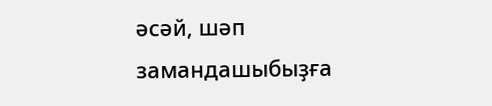әсәй, шәп замандашыбыҙға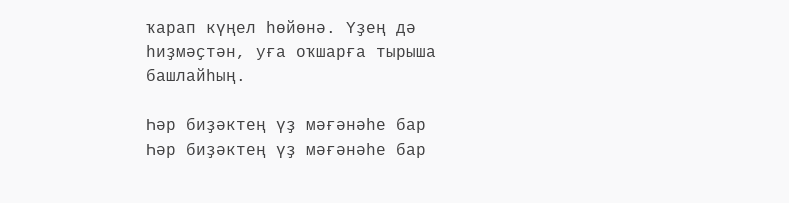ҡарап күңел һөйөнә. Үҙең дә һиҙмәҫтән, уға оҡшарға тырыша башлайһың.

Һәр биҙәктең үҙ мәғәнәһе бар
Һәр биҙәктең үҙ мәғәнәһе бар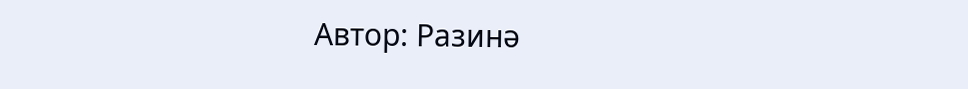Автор: Разинә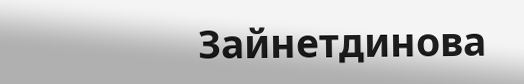Зайнетдинова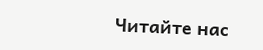Читайте нас